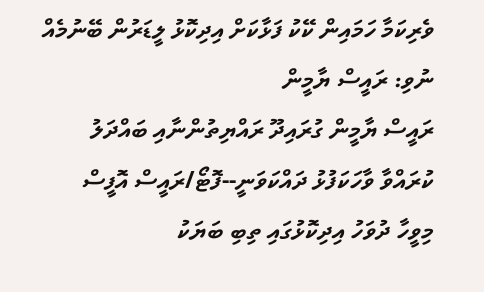ވެރިކަމާ ހަމައިން ކޭކު ފަޅާކަށް އިދިކޮޅު ލީޑަރުން ބޭނުމެއް ނުވި: ރައީސް ޔާމީން
ރައީސް ޔާމީން ގުރައިދޫ ރައްޔިތުންނާއި ބައްދަލު ކުރައްވާ ވާހަކަފުޅު ދައްކަވަނީ--ފޮޓޯ/ރައީސް އޮފީސް
މިވީހާ ދުވަހު އިދިކޮޅުގައި ތިބި ބަޔަކު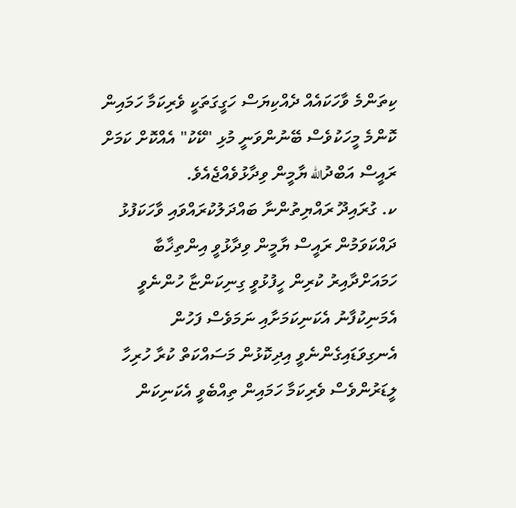ކިތަންމެ ވާހަކައެއް ދެއްކިޔަސް ހަގީގަތަކީ ވެރިކަމާ ހަމައިން ކޮންމެ މީހަކުވެސް ބޭނުންވަނީ މުޅި "ކޭކު" އެއްކޮށް ކަމަށް ރައީސް އަބްދުالله ޔާމީން ވިދާޅުވެއްޖެއެވެ.
ކ. ގުރައިދޫ ރައްޔިތުންނާ ބައްދަލުކުރައްވައި ވާހަކަފުޅު ދައްކަވަމުން ރައީސް ޔާމީން ވިދާޅުވީ އިންތިޚާބާ ހަމައަށްދާއިރު ކުރިން ހީފުޅުވީ ގިނިކަންޏާ ހުންނެވީ އެމަނިކުފާނު އެކަނިކަމަށާއި ނަމަވެސް ފަހުން އެނގިވަޑައިގެންނެވީ އިދިކޮޅުން މަސައްކަތް ކުރާ ހުރިހާ ލީޑަރުންވެސް ވެރިކަމާ ހަމައިން ތިއްބެވީ އެކަނިކަން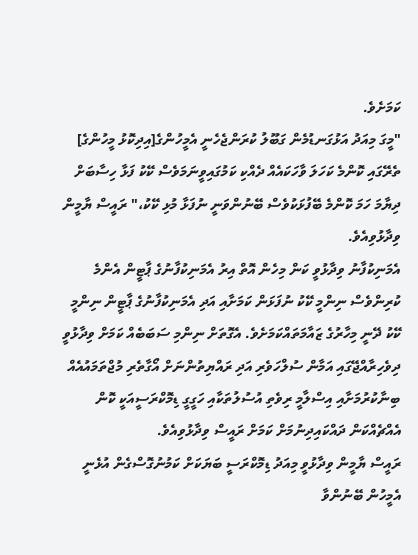ކަމަށެވެ.
"މީގަ މިއަދު އަޅުގަނޑުމެން ގަބޫލު ކުރަންޖެހެނީ އެމީހުންގެ[އިދިކޮޅު މީހުންގެ] ތެރޭގައި ކޮންމެ ކަހަލަ ވާހަކައެއް ދެއްކި ކަމުގައިވީނަމަވެސް ކޭކު ފަޅާ ހިސާބަށް ދިޔާމަ ހަމަ ކޮންމެ ބޭފުޅަކުވެސް ބޭނުންވަނީ ނުފަޅާ މުޅި ކޭކު،" ރައީސް ޔާމީން ވިދާޅުވިއެވެ.
އެމަނިކުފާނު ވިދާޅުވީ ކަން މިހެން އޮތް އިރު އެމަނިކުފާނުގެ ޕާޓީން އެންމެ ކުރިންވެސް ނިންމީ ކޭކު ނުފަޅަން ކަމަށާއި އަދި އެމަނިކުފާނުގެ ޕާޓީން ނިންމީ ކޭކު ދޭނީ މިހާރުގެ ޒައާމަތައްކަމަށެވެ. އެގޮތަށް ނިންމި ސަބަބެއް ކަމަށް ވިދާޅުވީ ދިވެހިރާއްޖޭގައި އަމާން ސުލްހަވެރި އަދި ރައްޔިތުންނަށް އޯގާތެރި މުޖްތަމައުއެއް ބިނާކުރުމަށާއި އިސްލާމީ ރިވެތި އުސުލުތަކާއި ހަގީގީ ޑިމޮކްރަސީއަކީ ކޮން އެއްޗެއްކަން ދައްކައިދިނުމަށް ކަމަށް ރައީސް ވިދާޅުވިއެވެ.
ރައީސް ޔާމީން ވިދާޅުވީ މިއަދު ޑިމޮކްރަސީ ބަޔަކަށް ކަމުނުގޮސްގެން އުޅެނީ އެމީހުން ބޭނުންވާ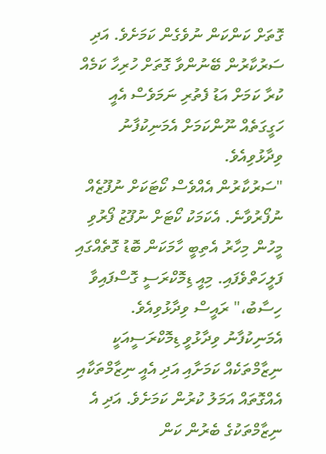ގޮތަށް ކަންކަން ނުވެގެން ކަމަށެވެ. އަދި ސަރުކާރުން ބޭނުންވާ ގޮތަށް ހުރިހާ ކަމެއް ކުރާ ކަމަށް އަޑު ފެތުރި ނަމަވެސް އެއީ ހަގީގަތެއް ނޫންކަމަށް އެމަނިކުފާނު ވިދާޅުވިއެވެ.
"ސަރުކާރުން އެއްވެސް ކޯޓަކަށް ނުފޫޒެއް ނުފޯރުވާނެ. އެކަމަކު ކޯޓަށް ނުފޫޒު ފޯރުވި މީހުން މިހާރު އެތިބީ ހާމަކަން ބޮޑު ގޮތެއްގައި ފަލީހަތްވެފައި. މިއީ ޑިމޮކްރަސީ ގޮސްފައިވާ ހިސާބު،" ރައީސް ވިދާޅުވިއެވެ.
އެމަނިކުފާނު ވިދާޅުވީ ޑިމޮކްރަސީއަކީ ނިޒާމްތަކެއް ކަމަށާއި އަދި އެއީ ނިޒާމްތަކާއި އެއްގޮތައް އަމަލު ކުރުން ކަމަށެވެ. އަދި އެ ނިޒާމްތަކުގެ ބެރުން ކަން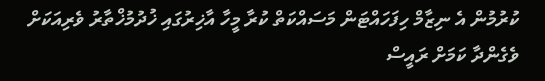ކުރުމުން އެ ނިޒާމް ހިފަހައްޓަން މަސައްކަތް ކުރާ މީހާ އާޚިރުގައި ޚުދުމުޚްތާރު ވެރިއަކަށް ވެގެންދާ ކަމަށް ރައީސް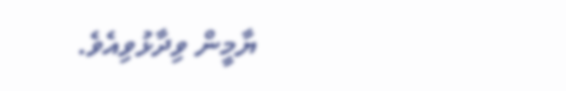ޔާމީން ވިދާޅުވިއެވެ.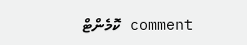comment ކޮމެންޓް